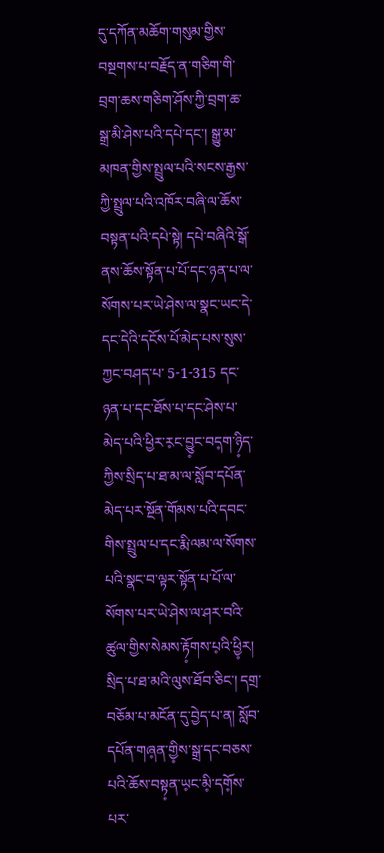དུ་དཀོན་མཆོག་གསུམ་གྱིས་བསྔགས་པ་བརྗོད་ན་གཅིག་གི་བྲག་ཆས་གཅིག་ཤོས་ཀྱི་བྲག་ཆ་སྒྲ་མི་ཤེས་པའི་དཔེ་དང་། སྒྱུ་མ་མཁན་གྱིས་སྤྲུལ་པའི་སངས་རྒྱས་ཀྱི་སྤྲུལ་པའི་འཁོར་བཞི་ལ་ཆོས་བསྟན་པའི་དཔེ་སྟེ། དཔེ་བཞིའི་སྒོ་ནས་ཆོས་སྟོན་པ་པོ་དང་ཉན་པ་ལ་སོགས་པར་ཡེ་ཤེས་ལ་སྣང་ཡང་དེ་དང་དེའི་དངོས་པོ་མེད་པས་སུས་ཀྱང་བཤད་པ་ 5-1-315 དང་ཉན་པ་དང་ཐོས་པ་དང་ཤེས་པ་མེད་པའི་ཕྱིར་ར༷ང་བྱུ༷ང་བད༷ག་ཉི༷ད་ཀྱིས་སྲིད་པ་ཐ་མ་ལ་སློབ་དཔོན་མེད་པར་སྔོན་གོམས་པའི་དབང་གིས་སྤྲུལ་པ་དང་རྨི་ལམ་ལ་སོགས་པའི་སྣང་བ་ལྟར་སྟོན་པ་པོ་ལ་སོགས་པར་ཡེ་ཤེས་ལ་ཤར་བའི་ཚུལ་གྱིས་སེམས་རྟོ༷གས་པ༷འི་ཕྱི༷ར། སྲིད་པ་ཐ་མའི་ལུས་ཐོབ་ཅིང་། དགྲ་བཅོམ་པ་མངོན་དུ་བྱེད་པ་ན། སློབ་དཔོན་གཞ༷ན་གྱི༷ས་སྒྲ་དང་བཅས་པའི་ཆོས་བསྟ༷ན་ཡ༷ང་མི༷་དགོ༷ས་པར་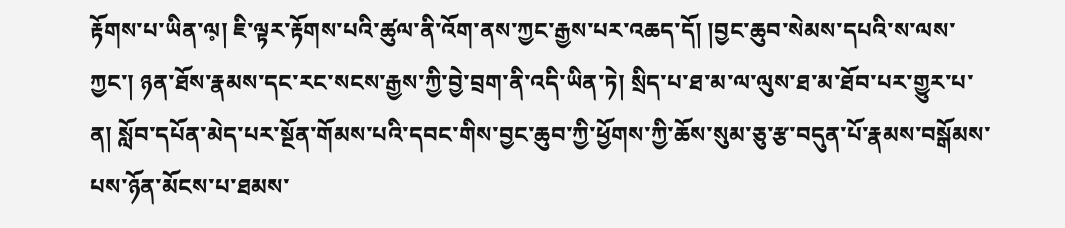རྟོགས་པ་ཡིན་ལ༷། ཇི་ལྟར་རྟོགས་པའི་ཚུལ་ནི་འོག་ནས་ཀྱང་རྒྱས་པར་འཆད་དོ། །བྱང་ཆུབ་སེམས་དཔའི་ས་ལས་ཀྱང་། ཉན་ཐོས་རྣམས་དང་རང་སངས་རྒྱས་ཀྱི་བྱེ་བྲག་ནི་འདི་ཡིན་ཏེ། སྲིད་པ་ཐ་མ་ལ་ལུས་ཐ་མ་ཐོབ་པར་གྱུར་པ་ན། སློབ་དཔོན་མེད་པར་སྔོན་གོམས་པའི་དབང་གིས་བྱང་ཆུབ་ཀྱི་ཕྱོགས་ཀྱི་ཆོས་སུམ་ཅུ་རྩ་བདུན་པོ་རྣམས་བསྒོམས་པས་ཉོན་མོངས་པ་ཐམས་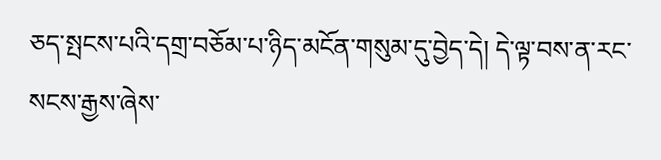ཅད་སྤངས་པའི་དགྲ་བཅོམ་པ་ཉིད་མངོན་གསུམ་དུ་བྱེད་དེ། དེ་ལྟ་བས་ན་རང་སངས་རྒྱས་ཞེས་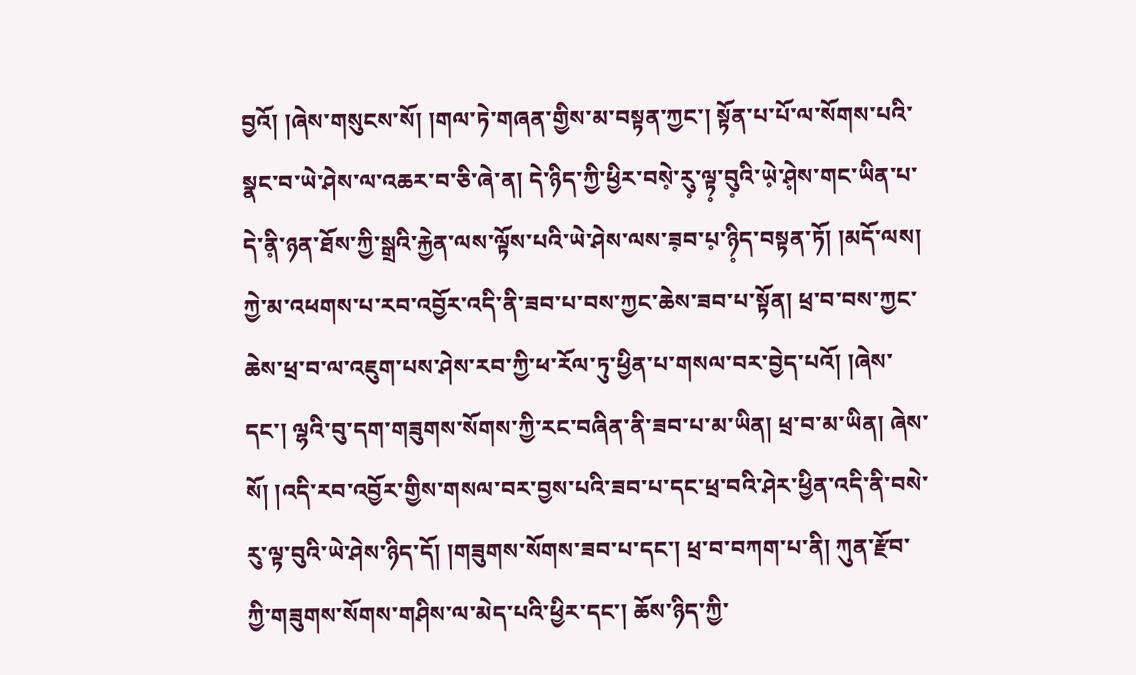བྱའོ། །ཞེས་གསུངས་སོ། །གལ་ཏེ་གཞན་གྱིས་མ་བསྟན་ཀྱང་། སྟོན་པ་པོ་ལ་སོགས་པའི་སྣང་བ་ཡེ་ཤེས་ལ་འཆར་བ་ཅི་ཞེ་ན། དེ་ཉིད་ཀྱི་ཕྱིར་བསེ༷་རུ༷་ལྟ༷་བུ༷འི་ཡེ༷་ཤེ༷ས་གང་ཡིན་པ་དེ་ནི༷་ཉན་ཐོས་ཀྱི་སྒྲའི་རྐྱེན་ལས་ལྟོས་པའི་ཡེ་ཤེས་ལས་ཟ༷བ་པ༷་ཉི༷ད་བསྟན་ཏོ། །མདོ་ལས། ཀྱེ་མ་འཕགས་པ་རབ་འབྱོར་འདི་ནི་ཟབ་པ་བས་ཀྱང་ཆེས་ཟབ་པ་སྟོན། ཕྲ་བ་བས་ཀྱང་ཆེས་ཕྲ་བ་ལ་འཇུག་པས་ཤེས་རབ་ཀྱི་ཕ་རོལ་ཏུ་ཕྱིན་པ་གསལ་བར་བྱེད་པའོ། །ཞེས་དང་། ལྷའི་བུ་དག་གཟུགས་སོགས་ཀྱི་རང་བཞིན་ནི་ཟབ་པ་མ་ཡིན། ཕྲ་བ་མ་ཡིན། ཞེས་སོ། །འདི་རབ་འབྱོར་གྱིས་གསལ་བར་བྱས་པའི་ཟབ་པ་དང་ཕྲ་བའི་ཤེར་ཕྱིན་འདི་ནི་བསེ་རུ་ལྟ་བུའི་ཡེ་ཤེས་ཉིད་དོ། །གཟུགས་སོགས་ཟབ་པ་དང་། ཕྲ་བ་བཀག་པ་ནི། ཀུན་རྫོབ་ཀྱི་གཟུགས་སོགས་གཤིས་ལ་མེད་པའི་ཕྱིར་དང་། ཆོས་ཉིད་ཀྱི་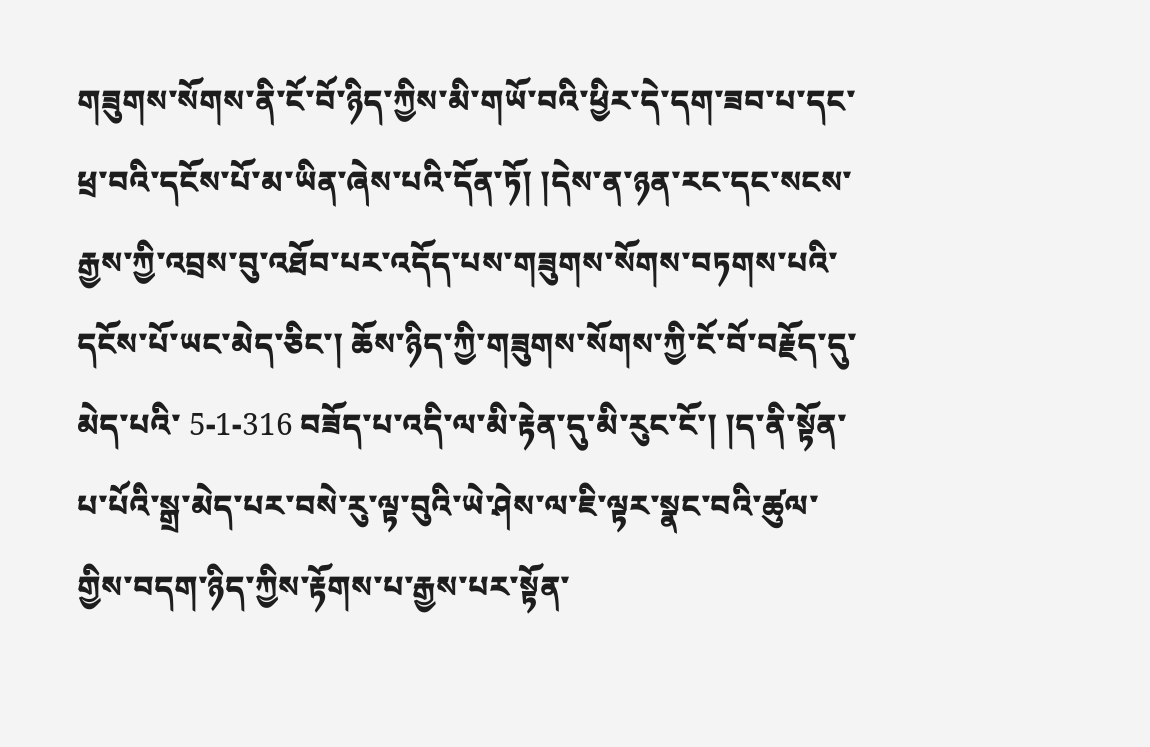གཟུགས་སོགས་ནི་ངོ་བོ་ཉིད་ཀྱིས་མི་གཡོ་བའི་ཕྱིར་དེ་དག་ཟབ་པ་དང་ཕྲ་བའི་དངོས་པོ་མ་ཡིན་ཞེས་པའི་དོན་ཏོ། །དེས་ན་ཉན་རང་དང་སངས་རྒྱས་ཀྱི་འབྲས་བུ་འཐོབ་པར་འདོད་པས་གཟུགས་སོགས་བཏགས་པའི་དངོས་པོ་ཡང་མེད་ཅིང་། ཆོས་ཉིད་ཀྱི་གཟུགས་སོགས་ཀྱི་ངོ་བོ་བརྗོད་དུ་མེད་པའི་ 5-1-316 བཟོད་པ་འདི་ལ་མི་རྟེན་དུ་མི་རུང་ངོ་། །ད་ནི་སྟོན་པ་པོའི་སྒྲ་མེད་པར་བསེ་རུ་ལྟ་བུའི་ཡེ་ཤེས་ལ་ཇི་ལྟར་སྣང་བའི་ཚུལ་གྱིས་བདག་ཉིད་ཀྱིས་རྟོགས་པ་རྒྱས་པར་སྟོན་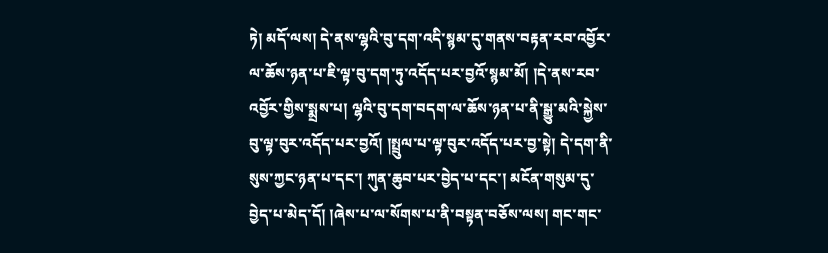ཏེ། མདོ་ལས། དེ་ནས་ལྷའི་བུ་དག་འདི་སྙམ་དུ་གནས་བརྟན་རབ་འབྱོར་ལ་ཆོས་ཉན་པ་ཇི་ལྟ་བུ་དག་ཏུ་འདོད་པར་བྱའོ་སྙམ་མོ། །དེ་ནས་རབ་འབྱོར་གྱིས་སྨྲས་པ། ལྷའི་བུ་དག་བདག་ལ་ཆོས་ཉན་པ་ནི་སྒྱུ་མའི་སྐྱེས་བུ་ལྟ་བུར་འདོད་པར་བྱའོ། །སྤྲུལ་པ་ལྟ་བུར་འདོད་པར་བྱ་སྟེ། དེ་དག་ནི་སུས་ཀྱང་ཉན་པ་དང་། ཀུན་ཆུབ་པར་བྱེད་པ་དང་། མངོན་གསུམ་དུ་བྱེད་པ་མེད་དོ། །ཞེས་པ་ལ་སོགས་པ་ནི་བསྟན་བཅོས་ལས། གང་གང་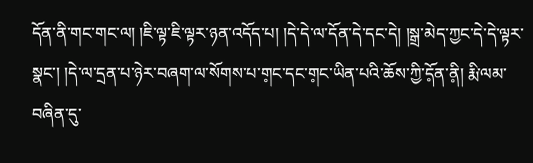དོན་ནི་གང་གང་ལ། །ཇི་ལྟ་ཇི་ལྟར་ཉན་འདོད་པ། །དེ་དེ་ལ་དོན་དེ་དང་དེ། །སྒྲ་མེད་ཀྱང་དེ་དེ་ལྟར་སྣང་། །དེ་ལ་དྲན་པ་ཉེར་བཞག་ལ་སོགས་པ་ག༷ང་དང་ག༷ང་ཡིན་པའི་ཆོས་ཀྱི་དོ༷ན་ནི༷། རྨི་ལམ་བཞིན་དུ་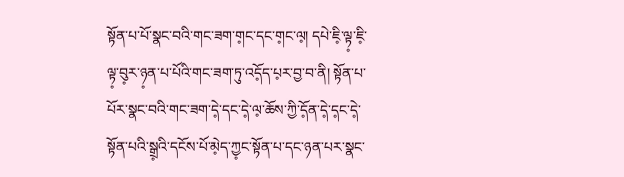སྟོན་པ་པོ་སྣང་བའི་གང་ཟག་ག༷ང་དང་ག༷ང་ལ༷། དཔེ་ཇི༷་ལྟ༷་ཇི༷་ལྟ༷་བུ༷ར་ཉ༷ན་པ་པོའི་གང་ཟག་ཏུ་འདོ༷ད་པ༷ར་བྱ་བ་ནི། སྟོན་པ་པོར་སྣང་བའི་གང་ཟག་དེ༷་དང་དེ༷་ལ༷་ཆོས་ཀྱི་དོ༷ན་དེ༷་ད༷ང་དེ༷་སྟོན་པའི་སྒྲ༷འི་དངོས་པོ་མེ༷ད་ཀྱ༷ང་སྟོན་པ་དང་ཉན་པར་སྣང་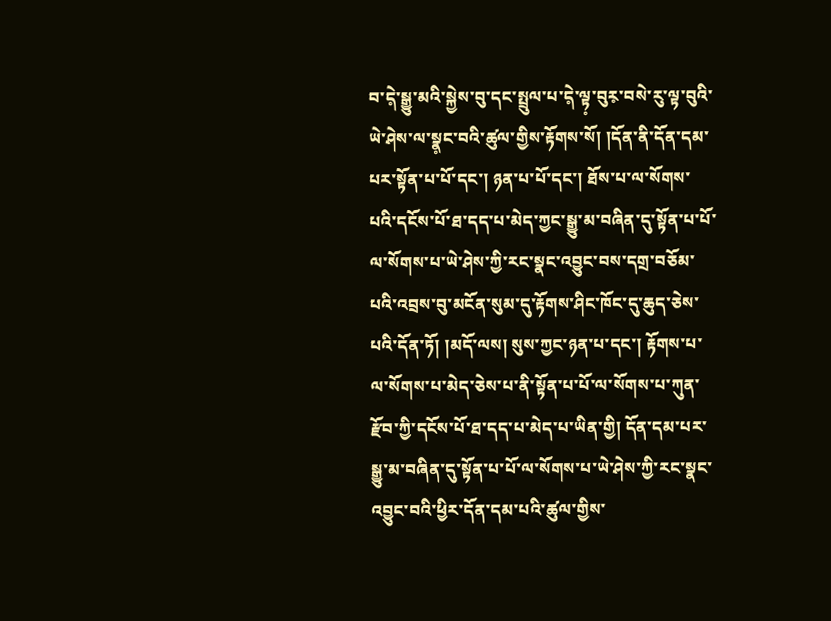བ་དེ༷་སྒྱུ་མའི་སྐྱེས་བུ་དང་སྤྲུལ་པ་དེ༷་ལྟ༷་བུར༷་བསེ་རུ་ལྟ་བུའི་ཡེ་ཤེས་ལ་སྣ༷ང་བའི་ཚུལ་གྱིས་རྟོགས་སོ། །དོན་ནི་དོན་དམ་པར་སྟོན་པ་པོ་དང་། ཉན་པ་པོ་དང་། ཐོས་པ་ལ་སོགས་པའི་དངོས་པོ་ཐ་དད་པ་མེད་ཀྱང་སྒྱུ་མ་བཞིན་དུ་སྟོན་པ་པོ་ལ་སོགས་པ་ཡེ་ཤེས་ཀྱི་རང་སྣང་འབྱུང་བས་དགྲ་བཅོམ་པའི་འབྲས་བུ་མངོན་སུམ་དུ་རྟོགས་ཤིང་ཁོང་དུ་ཆུད་ཅེས་པའི་དོན་ཏོ། །མདོ་ལས། སུས་ཀྱང་ཉན་པ་དང་། རྟོགས་པ་ལ་སོགས་པ་མེད་ཅེས་པ་ནི་སྟོན་པ་པོ་ལ་སོགས་པ་ཀུན་རྫོབ་ཀྱི་དངོས་པོ་ཐ་དད་པ་མེད་པ་ཡིན་གྱི། དོན་དམ་པར་སྒྱུ་མ་བཞིན་དུ་སྟོན་པ་པོ་ལ་སོགས་པ་ཡེ་ཤེས་ཀྱི་རང་སྣང་འབྱུང་བའི་ཕྱིར་དོན་དམ་པའི་ཚུལ་གྱིས་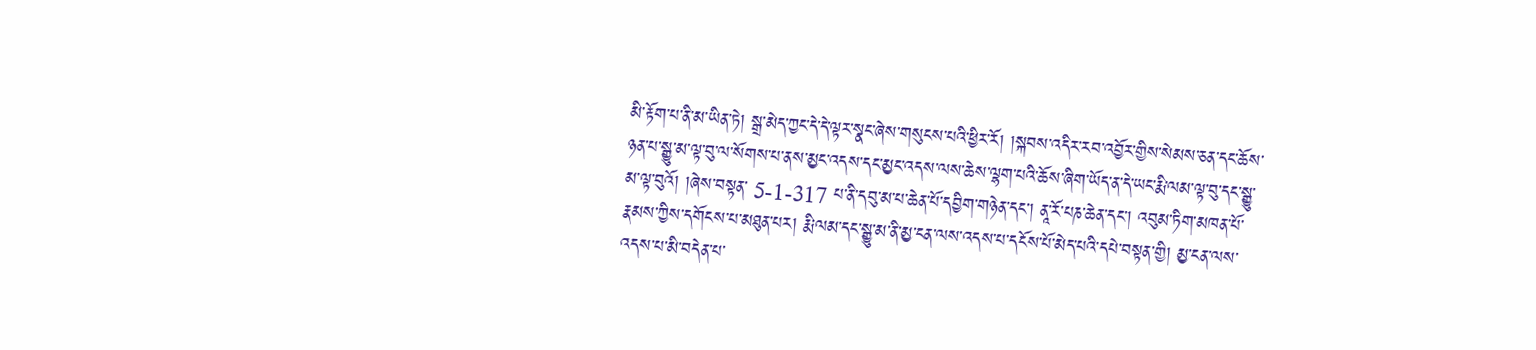མི་རྟོག་པ་ནི་མ་ཡིན་ཏེ། སྒྲ་མེད་ཀྱང་དེ་དེ་ལྟར་སྣང་ཞེས་གསུངས་པའི་ཕྱིར་རོ། །སྐབས་འདིར་རབ་འབྱོར་གྱིས་སེམས་ཅན་དང་ཆོས་ཉན་པ་སྒྱུ་མ་ལྟ་བུ་ལ་སོགས་པ་ནས་མྱང་འདས་དང་མྱང་འདས་ལས་ཆེས་ལྷག་པའི་ཆོས་ཞིག་ཡོད་ན་དེ་ཡང་རྨི་ལམ་ལྟ་བུ་དང་སྒྱུ་མ་ལྟ་བུའོ། །ཞེས་བསྟན་ 5-1-317 པ་ནི་དབུ་མ་པ་ཆེན་པོ་དབྱིག་གཉེན་དང་། ནཱ་རོ་པཎ་ཆེན་དང་། འབུམ་ཏིག་མཁན་པོ་རྣམས་ཀྱིས་དགོངས་པ་མཐུན་པར། རྨི་ལམ་དང་སྒྱུ་མ་ནི་མྱ་ངན་ལས་འདས་པ་དངོས་པོ་མེད་པའི་དཔེ་བསྟན་གྱི། མྱ་ངན་ལས་འདས་པ་མི་བདེན་པ་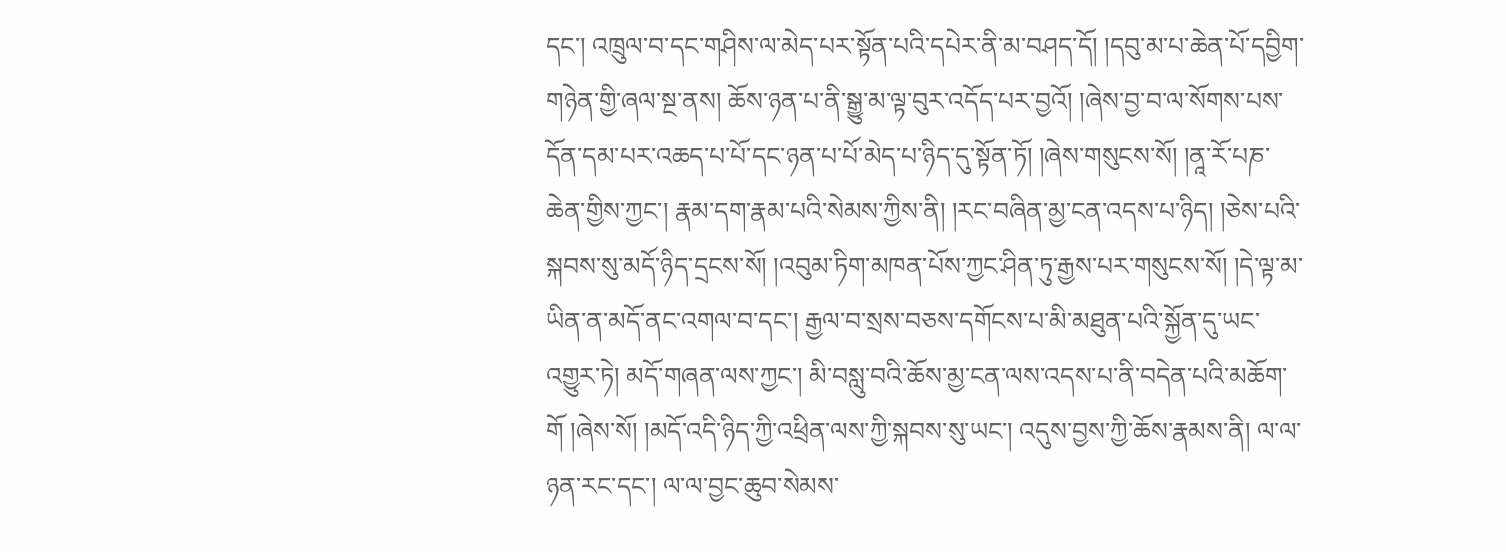དང་། འཁྲུལ་བ་དང་གཤིས་ལ་མེད་པར་སྟོན་པའི་དཔེར་ནི་མ་བཤད་དོ། །དབུ་མ་པ་ཆེན་པོ་དབྱིག་གཉེན་གྱི་ཞལ་སྔ་ནས། ཆོས་ཉན་པ་ནི་སྒྱུ་མ་ལྟ་བུར་འདོད་པར་བྱའོ། །ཞེས་བྱ་བ་ལ་སོགས་པས་དོན་དམ་པར་འཆད་པ་པོ་དང་ཉན་པ་པོ་མེད་པ་ཉིད་དུ་སྟོན་ཏོ། །ཞེས་གསུངས་སོ། །ནཱ་རོ་པཎ་ཆེན་གྱིས་ཀྱང་། རྣམ་དག་རྣམ་པའི་སེམས་ཀྱིས་ནི། །རང་བཞིན་མྱ་ངན་འདས་པ་ཉིད། །ཅེས་པའི་སྐབས་སུ་མདོ་ཉིད་དྲངས་སོ། །འབུམ་ཏིག་མཁན་པོས་ཀྱང་ཤིན་ཏུ་རྒྱས་པར་གསུངས་སོ། །དེ་ལྟ་མ་ཡིན་ན་མདོ་ནང་འགལ་བ་དང་། རྒྱལ་བ་སྲས་བཅས་དགོངས་པ་མི་མཐུན་པའི་སྐྱོན་དུ་ཡང་འགྱུར་ཏེ། མདོ་གཞན་ལས་ཀྱང་། མི་བསླུ་བའི་ཆོས་མྱ་ངན་ལས་འདས་པ་ནི་བདེན་པའི་མཆོག་གོ །ཞེས་སོ། །མདོ་འདི་ཉིད་ཀྱི་འཕྲིན་ལས་ཀྱི་སྐབས་སུ་ཡང་། འདུས་བྱས་ཀྱི་ཆོས་རྣམས་ནི། ལ་ལ་ཉན་རང་དང་། ལ་ལ་བྱང་ཆུབ་སེམས་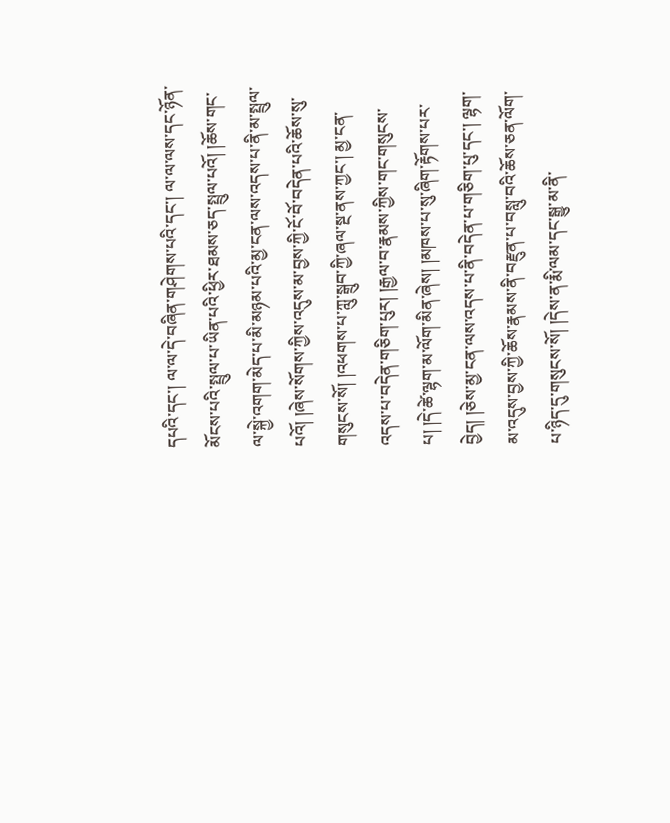དཔའི་དང་། ལ་ལ་དེ་བཞིན་གཤེགས་པའི་དང་། ལ་ལ་ལས་དང་ཉོན་མོངས་པའི་སྤྲུལ་པ་ཡིན་པའི་ཕྱིར་ཐམས་ཅད་སྤྲུལ་པའོ། །ཆོས་གང་ལ་སྐྱེ་འགག་མེད་པ་མི་མཉམ་པའི་མྱ་ངན་ལས་འདས་པ་ནི་མ་སྤྲུལ་པའོ། །ཞེས་སོགས་ཀྱིས་འདུས་མ་བྱས་ཀྱི་ངོ་བོ་བདེན་པའི་ཆོས་སུ་གསུངས་སོ། །འཕགས་པ་ཀླུ་སྒྲུབ་ཀྱི་ཞལ་སྔ་ནས་ཀྱང་། མྱ་ངན་འདས་པ་བདེན་གཅིག་པུར། །རྒྱལ་བ་རྣམས་ཀྱིས་གང་གསུངས་པ། །དེ་ཚེ་ལྷག་མ་ལོག་མིན་ཞེས། །མཁས་པ་སུ་ཞིག་རྟོགས་པར་བྱེད། །ཅེས་མྱ་ངན་ལས་འདས་པ་ནི་བདེན་པ་གཅིག་པུ་དང་། ལྷག་མ་འདུས་བྱས་ཀྱི་ཆོས་རྣམས་ནི་བརྫུན་པ་བསླུ་བའི་ཆོས་ཅན་ལོག་པ་ཉིད་དུ་གསུངས་སོ། །དེས་ན་རྨི་ལམ་དང་སྒྱུ་མ་ནི་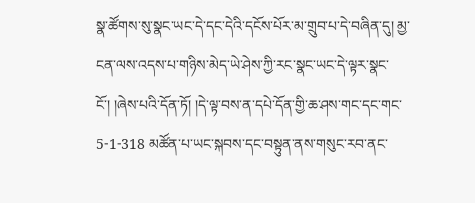སྣ་ཚོགས་སུ་སྣང་ཡང་དེ་དང་དེའི་དངོས་པོར་མ་གྲུབ་པ་དེ་བཞིན་དུ། མྱ་ངན་ལས་འདས་པ་གཉིས་མེད་ཡེ་ཤེས་ཀྱི་རང་སྣང་ཡང་དེ་ལྟར་སྣང་ངོ་། །ཞེས་པའི་དོན་ཏོ། །དེ་ལྟ་བས་ན་དཔེ་དོན་གྱི་ཆ་ཤས་གང་དང་གང་ 5-1-318 མཚོན་པ་ཡང་སྐབས་དང་བསྟུན་ནས་གསུང་རབ་ནང་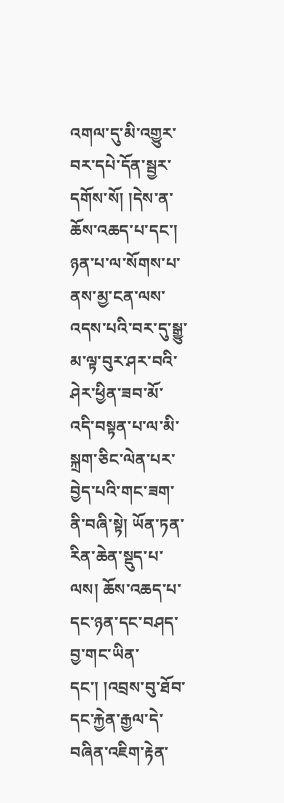འགལ་དུ་མི་འགྱུར་བར་དཔེ་དོན་སྦྱར་དགོས་སོ། །དེས་ན་ཆོས་འཆད་པ་དང་། ཉན་པ་ལ་སོགས་པ་ནས་མྱ་ངན་ལས་འདས་པའི་བར་དུ་སྒྱུ་མ་ལྟ་བུར་ཤར་བའི་ཤེར་ཕྱིན་ཟབ་མོ་འདི་བསྟན་པ་ལ་མི་སྐྲག་ཅིང་ལེན་པར་བྱེད་པའི་གང་ཟག་ནི་བཞི་སྟེ། ཡོན་ཏན་རིན་ཆེན་སྡུད་པ་ལས། ཆོས་འཆད་པ་དང་ཉན་དང་བཤད་བྱ་གང་ཡིན་དང་། །འབྲས་བུ་ཐོབ་དང་རྐྱེན་རྒྱལ་དེ་བཞིན་འཇིག་རྟེན་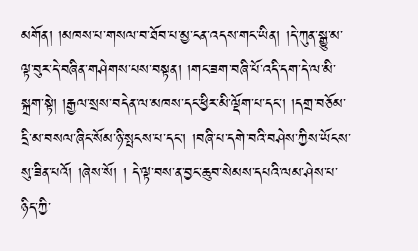མགོན། །མཁས་པ་གསལ་བ་ཐོབ་པ་མྱ་ངན་འདས་གང་ཡིན། །དེ་ཀུན་སྒྱུ་མ་ལྟ་བུར་དེ་བཞིན་གཤེགས་པས་བསྟན། །གང་ཟག་བཞི་པོ་འདི་དག་དེ་ལ་མི་སྐྲག་སྟེ། །རྒྱལ་སྲས་བདེན་ལ་མཁས་དང་ཕྱིར་མི་ལྡོག་པ་དང་། །དགྲ་བཅོམ་དྲི་མ་བསལ་ཞིང་སོམ་ཉི་སྤངས་པ་དང་། །བཞི་པ་དགེ་བའི་བཤེས་ཀྱིས་ཡོངས་སུ་ཟིན་པའོ། །ཞེས་སོ། ། དེ་ལྟ་བས་ན་བྱང་ཆུབ་སེམས་དཔའི་ལམ་ཤེས་པ་ཉིད་ཀྱི་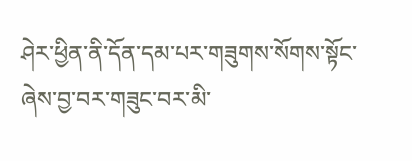ཤེར་ཕྱིན་ནི་དོན་དམ་པར་གཟུགས་སོགས་སྟོང་ཞེས་བྱ་བར་གཟུང་བར་མི་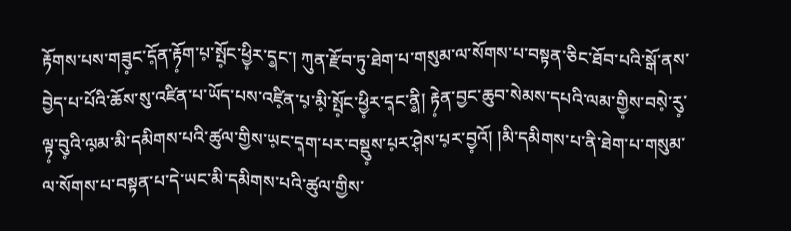རྟོགས་པས་གཟུ༷ང་དོ༷ན་རྟོ༷ག་པ༷་སྤོ༷ང་ཕྱི༷ར་ད༵ང་། ཀུན་རྫོབ་ཏུ་ཐེག་པ་གསུམ་ལ་སོགས་པ་བསྟན་ཅིང་ཐོབ་པའི་སྒོ་ནས་བྱེད་པ་པོའི་ཆོས་སུ་འཛིན་པ་ཡོད་པས་འཛི༷ན་པ༷་མི༷་སྤོ༷ང་ཕྱི༷ར་ད༷ང་ནི༵། རྟེ༷ན་བྱང་ཆུབ་སེམས་དཔའི་ལམ་གྱི༷ས་བསེ༷་རུ༷་ལྟ༷་བུ༷འི་ལ༷མ་མི་དམིགས་པའི་ཚུལ་གྱིས་ཡ༷ང་ད༷ག་པར་བསྡུ༷ས་པ༷ར་ཤེ༷ས་པ༷ར་བྱ༷འོ། །མི་དམིགས་པ་ནི་ཐེག་པ་གསུམ་ལ་སོགས་པ་བསྟན་པ་དེ་ཡང་མི་དམིགས་པའི་ཚུལ་གྱིས་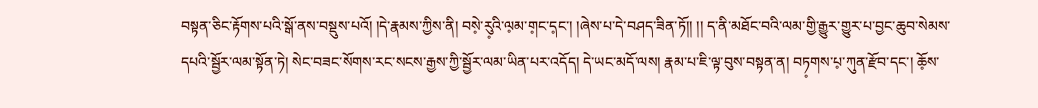བསྟན་ཅིང་རྟོགས་པའི་སྒོ་ནས་བསྡུས་པའོ། །དེ་རྣམས་ཀྱིས་ནི། བསེ༷་རུ༷འི་ལ༷མ་ག༷ང་ད༷ང་། །ཞེས་པ་དེ་བཤད་ཟིན་ཏོ།། །། ད་ནི་མཐོང་བའི་ལམ་གྱི་རྒྱུར་གྱུར་པ་བྱང་ཆུབ་སེམས་དཔའི་སྦྱོར་ལམ་སྟོན་ཏེ། སེང་བཟང་སོགས་རང་སངས་རྒྱས་ཀྱི་སྦྱོར་ལམ་ཡིན་པར་འདོད། དེ་ཡང་མདོ་ལས། རྣམ་པ་ཇི་ལྟ་བུས་བསྟན་ན། བཏ༷གས་པ༷་ཀུན་རྫོབ་དང་། ཆོ༷ས་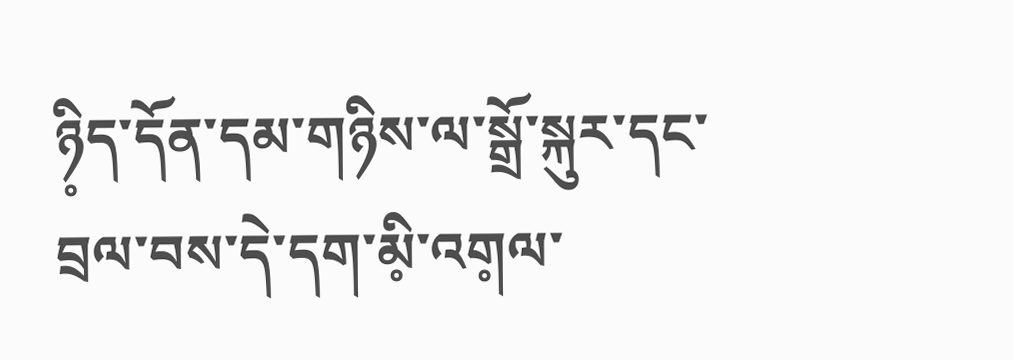ཉི༷ད་དོན་དམ་གཉིས་ལ་སྒྲོ་སྐུར་དང་བྲལ་བས་དེ་དག་མི༷་འག༷ལ་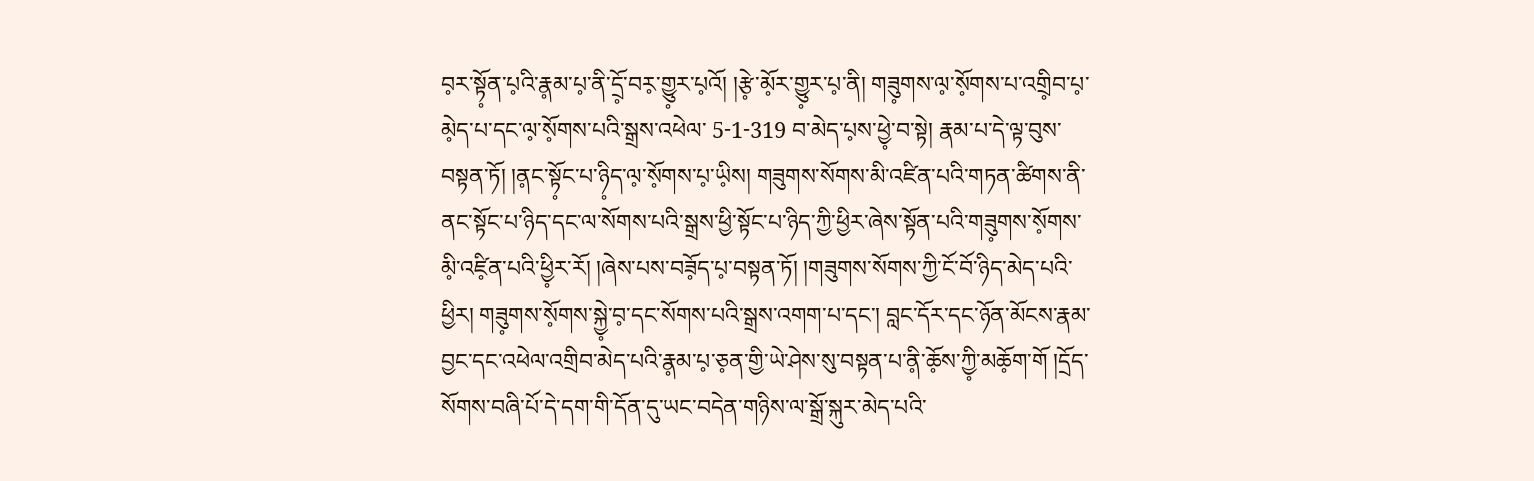བ༷ར་སྟོ༷ན་པ༷འི་རྣ༷མ་པ༷་ནི་དྲོ༷་བར༷་གྱུ༷ར་པ༷འོ། །རྩེ༷་མོ༷ར་གྱུ༷ར་པ༷་ནི། གཟུ༷གས་ལ༷་སོ༷གས་པ་འགྲི༷བ་པ༷་མེ༷ད་པ་དང་ལ༷་སོ༷གས་པའི་སྒྲས་འཕེལ་ 5-1-319 བ་མེད་པ༷ས་ཕྱེ༷་བ་སྟེ། རྣམ་པ་དེ་ལྟ་བུས་བསྟན་ཏོ། །ན༷ང་སྟོ༷ང་པ་ཉི༷ད་ལ༷་སོ༷གས་པ༷་ཡི༷ས། གཟུགས་སོགས་མི་འཛིན་པའི་གཏན་ཚིགས་ནི་ནང་སྟོང་པ་ཉིད་དང་ལ་སོགས་པའི་སྒྲས་ཕྱི་སྟོང་པ་ཉིད་ཀྱི་ཕྱིར་ཞེས་སྟོན་པའི་གཟུ༷གས་སོ༷གས་མི༷་འཛི༷ན་པའི་ཕྱི༷ར་རོ། །ཞེས་པས་བཟོ༷ད་པ༷་བསྟན་ཏོ། །གཟུགས་སོགས་ཀྱི་ངོ་བོ་ཉིད་མེད་པའི་ཕྱིར། གཟུ༷གས་སོ༷གས་སྐྱེ༷་བ༷་དང་སོགས་པའི་སྒྲས་འགག་པ་དང་། བླང་དོར་དང་ཉོན་མོངས་རྣམ་བྱང་དང་འཕེལ་འགྲིབ་མེད་པའི་རྣ༷མ་པ༷་ཅ༷ན་གྱི་ཡེ་ཤེས་སུ་བསྟན་པ་ནི༷་ཆོ༷ས་ཀྱི༷་མཆོ༷ག་གོ །དྲོད་སོགས་བཞི་པོ་དེ་དག་གི་དོན་དུ་ཡང་བདེན་གཉིས་ལ་སྒྲོ་སྐུར་མེད་པའི་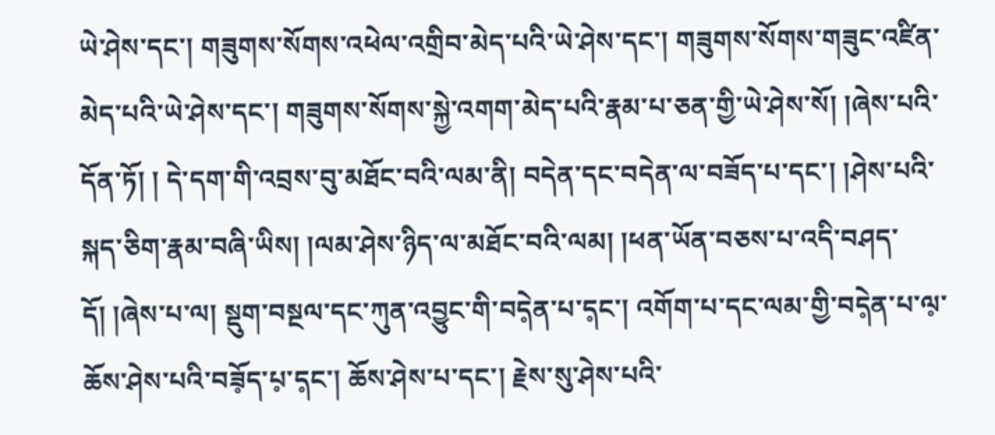ཡེ་ཤེས་དང་། གཟུགས་སོགས་འཕེལ་འགྲིབ་མེད་པའི་ཡེ་ཤེས་དང་། གཟུགས་སོགས་གཟུང་འཛིན་མེད་པའི་ཡེ་ཤེས་དང་། གཟུགས་སོགས་སྐྱེ་འགག་མེད་པའི་རྣམ་པ་ཅན་གྱི་ཡེ་ཤེས་སོ། །ཞེས་པའི་དོན་ཏོ། ། དེ་དག་གི་འབྲས་བུ་མཐོང་བའི་ལམ་ནི། བདེན་དང་བདེན་ལ་བཟོད་པ་དང་། །ཤེས་པའི་སྐད་ཅིག་རྣམ་བཞི་ཡིས། །ལམ་ཤེས་ཉིད་ལ་མཐོང་བའི་ལམ། །ཕན་ཡོན་བཅས་པ་འདི་བཤད་དོ། །ཞེས་པ་ལ། སྡུག་བསྔལ་དང་ཀུན་འབྱུང་གི་བདེ༷ན་པ་ད༷ང་། འགོག་པ་དང་ལམ་གྱི་བདེ༷ན་པ་ལ༷་ཆོས་ཤེས་པའི་བཟོ༷ད་པ༷་ད༷ང་། ཆོས་ཤེས་པ་དང་། རྗེས་སུ་ཤེས་པའི་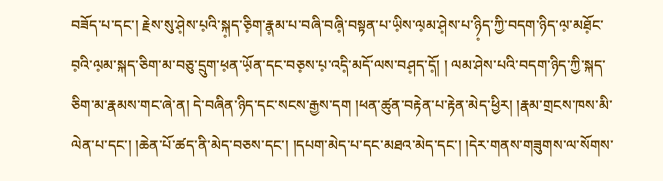བཟོད་པ་དང་། རྗེས་སུ་ཤེ༷ས་པ༷འི་སྐ༷ད་ཅི༷ག་རྣ༷མ་པ་བཞི་བཞི༷་བསྟན་པ་ཡི༷ས་ལ༷མ་ཤེ༷ས་པ་ཉི༷ད་ཀྱི་བདག་ཉིད་ལ༷་མཐོ༷ང་བ༷འི་ལ༷མ་སྐད་ཅིག་མ་བཅུ་དྲུག་ཕ༷ན་ཡོ༷ན་དང་བཅ༷ས་པ༷་འདི༷་མདོ་ལས་བཤ༷ད་དོ༷། ། ལམ་ཤེས་པའི་བདག་ཉིད་ཀྱི་སྐད་ཅིག་མ་རྣམས་གང་ཞེ་ན། དེ་བཞིན་ཉིད་དང་སངས་རྒྱས་དག །ཕན་ཚུན་བརྟེན་པ་རྟེན་མེད་ཕྱིར། །རྣམ་གྲངས་ཁས་མི་ལེན་པ་དང་། །ཆེན་པོ་ཚད་ནི་མེད་བཅས་དང་། །དཔག་མེད་པ་དང་མཐའ་མེད་དང་། །དེར་གནས་གཟུགས་ལ་སོགས་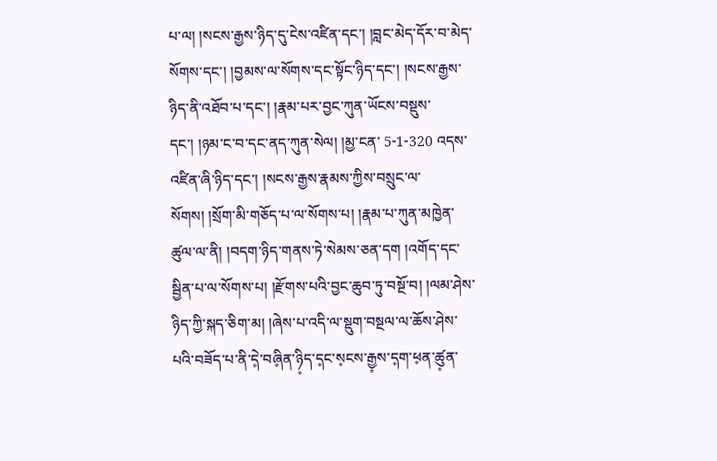པ་ལ། །སངས་རྒྱས་ཉིད་དུ་ངེས་འཛིན་དང་། །བླང་མེད་དོར་བ་མེད་སོགས་དང་། །བྱམས་ལ་སོགས་དང་སྟོང་ཉིད་དང་། །སངས་རྒྱས་ཉིད་ནི་འཐོབ་པ་དང་། །རྣམ་པར་བྱང་ཀུན་ཡོངས་བསྡུས་དང་། །ཉམ་ང་བ་དང་ནད་ཀུན་སེལ། །མྱ་ངན་ 5-1-320 འདས་འཛིན་ཞི་ཉིད་དང་། །སངས་རྒྱས་རྣམས་ཀྱིས་བསྲུང་ལ་སོགས། །སྲོག་མི་གཅོད་པ་ལ་སོགས་པ། །རྣམ་པ་ཀུན་མཁྱེན་ཚུལ་ལ་ནི། །བདག་ཉིད་གནས་ཏེ་སེམས་ཅན་དག །འགོད་དང་སྦྱིན་པ་ལ་སོགས་པ། །རྫོགས་པའི་བྱང་ཆུབ་ཏུ་བསྔོ་བ། །ལམ་ཤེས་ཉིད་ཀྱི་སྐད་ཅིག་མ། །ཞེས་པ་འདི་ལ་སྡུག་བསྔལ་ལ་ཆོས་ཤེས་པའི་བཟོད་པ་ནི་དེ༷་བཞི༷ན་ཉི༷ད་ད༷ང་ས༷ངས་རྒྱ༷ས་ད༷ག་ཕ༷ན་ཚུ༷ན་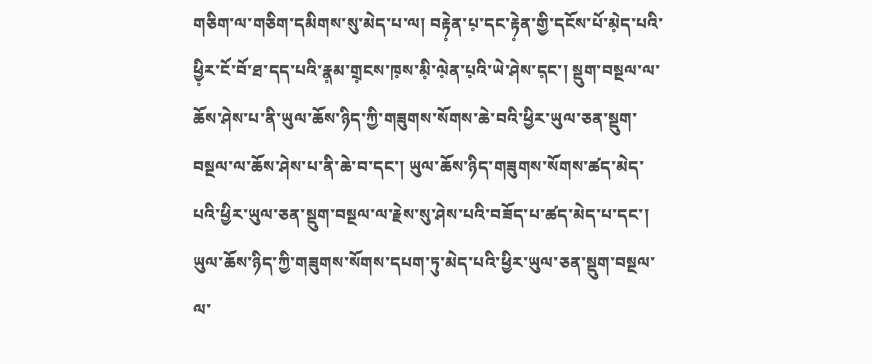གཅིག་ལ་གཅིག་དམིགས་སུ་མེད་པ་ལ། བརྟེ༷ན་པ༷་དང་རྟེ༷ན་གྱི་དངོས་པོ་མེ༷ད་པའི་ཕྱི༷ར་ངོ་བོ་ཐ་དད་པའི་རྣ༷མ་གྲ༷ངས་ཁ༷ས་མི༷་ལེ༷ན་པ༷འི་ཡེ་ཤེས་ད༷ང་། སྡུག་བསྔལ་ལ་ཆོས་ཤེས་པ་ནི་ཡུལ་ཆོས་ཉིད་ཀྱི་གཟུགས་སོགས་ཆེ་བའི་ཕྱིར་ཡུལ་ཅན་སྡུག་བསྔལ་ལ་ཆོས་ཤེས་པ་ནི་ཆེ་བ་དང་། ཡུལ་ཆོས་ཉིད་གཟུགས་སོགས་ཚད་མེད་པའི་ཕྱིར་ཡུལ་ཅན་སྡུག་བསྔལ་ལ་རྗེས་སུ་ཤེས་པའི་བཟོད་པ་ཚད་མེད་པ་དང་། ཡུལ་ཆོས་ཉིད་ཀྱི་གཟུགས་སོགས་དཔག་ཏུ་མེད་པའི་ཕྱིར་ཡུལ་ཅན་སྡུག་བསྔལ་ལ་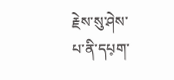རྗེས་སུ་ཤེས་པ་ནི་དཔ༷ག་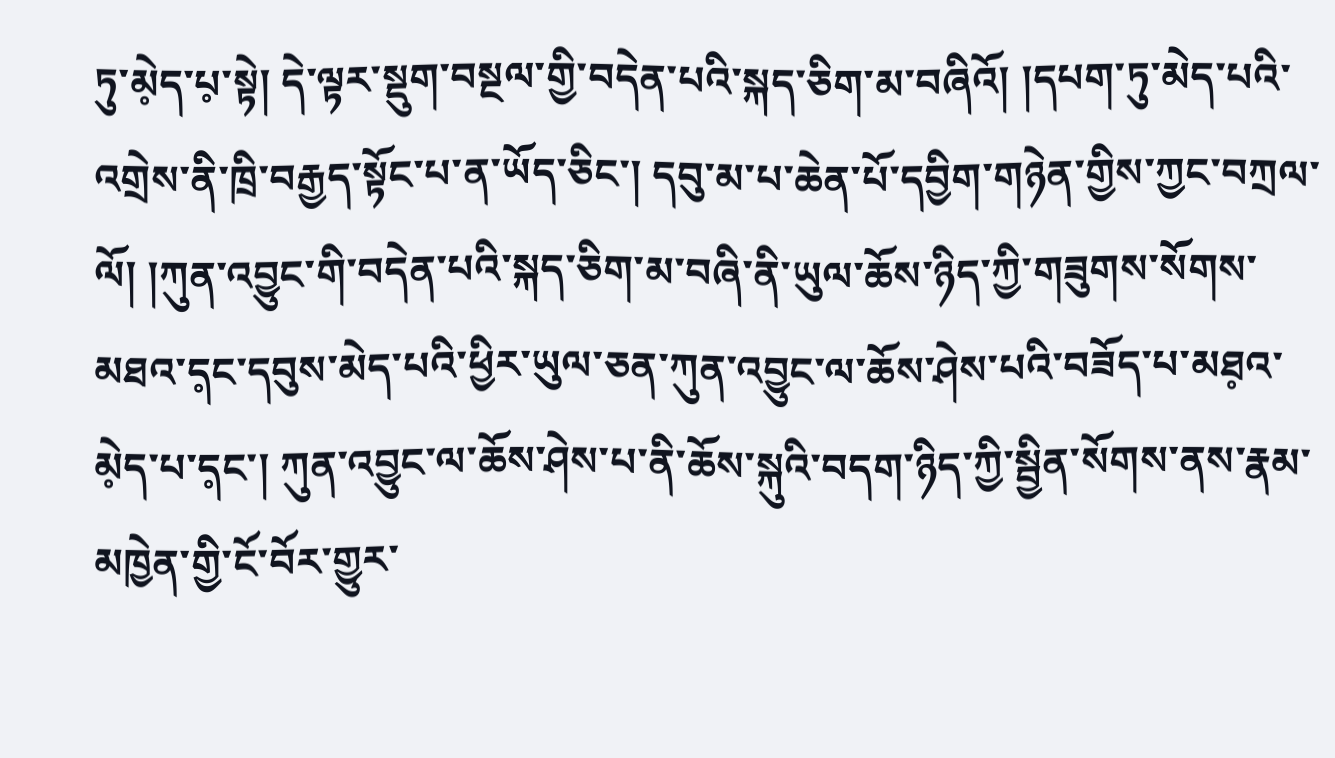ཏུ་མེ༷ད་པ༷་སྟེ། དེ་ལྟར་སྡུག་བསྔལ་གྱི་བདེན་པའི་སྐད་ཅིག་མ་བཞིའོ། །དཔག་ཏུ་མེད་པའི་འགྲེས་ནི་ཁྲི་བརྒྱད་སྟོང་པ་ན་ཡོད་ཅིང་། དབུ་མ་པ་ཆེན་པོ་དབྱིག་གཉེན་གྱིས་ཀྱང་བཀྲལ་ལོ། །ཀུན་འབྱུང་གི་བདེན་པའི་སྐད་ཅིག་མ་བཞི་ནི་ཡུལ་ཆོས་ཉིད་ཀྱི་གཟུགས་སོགས་མཐའ་ད༷ང་དབུས་མེད་པའི་ཕྱིར་ཡུལ་ཅན་ཀུན་འབྱུང་ལ་ཆོས་ཤེས་པའི་བཟོད་པ་མཐ༷འ་མེ༷ད་པ་ད༷ང་། ཀུན་འབྱུང་ལ་ཆོས་ཤེས་པ་ནི་ཆོས་སྐུའི་བདག་ཉིད་ཀྱི་སྦྱིན་སོགས་ནས་རྣམ་མཁྱེན་གྱི་ངོ་བོར་གྱུར་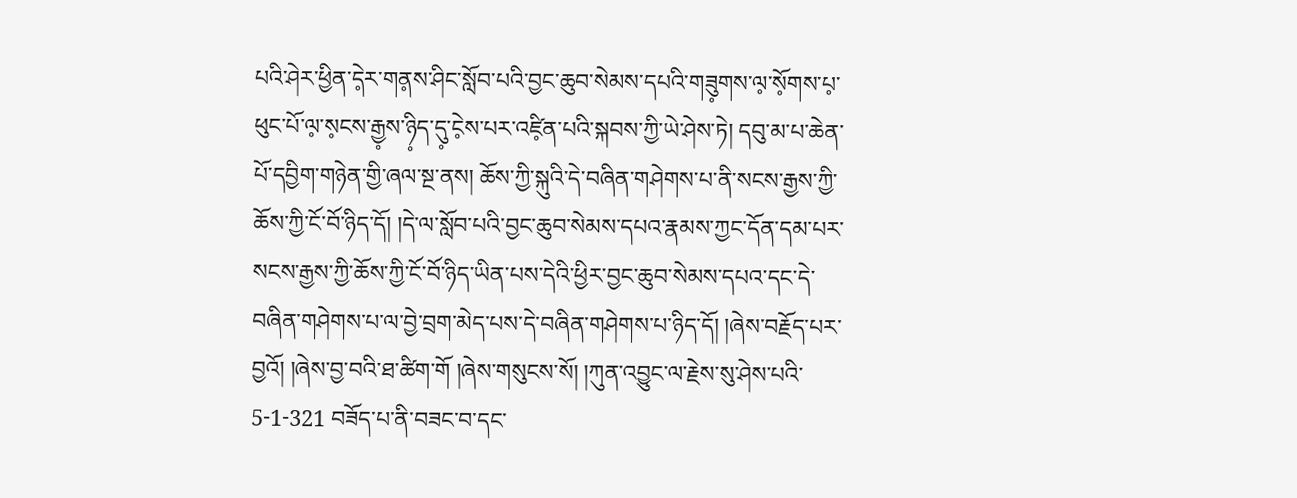པའི་ཤེར་ཕྱིན་དེ༷ར་གན༷ས་ཤིང་སློབ་པའི་བྱང་ཆུབ་སེམས་དཔའི་གཟུ༷གས་ལ༷་སོ༷གས་པ༷་ཕུང་པོ་ལ༷་ས༷ངས་རྒྱ༷ས་ཉི༷ད་དུ༷་ངེ༷ས་པར་འཛི༷ན་པའི་སྐབས་ཀྱི་ཡེ་ཤེས་ཏེ། དབུ་མ་པ་ཆེན་པོ་དབྱིག་གཉེན་གྱི་ཞལ་སྔ་ནས། ཆོས་ཀྱི་སྐུའི་དེ་བཞིན་གཤེགས་པ་ནི་སངས་རྒྱས་ཀྱི་ཆོས་ཀྱི་ངོ་བོ་ཉིད་དོ། །དེ་ལ་སློབ་པའི་བྱང་ཆུབ་སེམས་དཔའ་རྣམས་ཀྱང་དོན་དམ་པར་སངས་རྒྱས་ཀྱི་ཆོས་ཀྱི་ངོ་བོ་ཉིད་ཡིན་པས་དེའི་ཕྱིར་བྱང་ཆུབ་སེམས་དཔའ་དང་དེ་བཞིན་གཤེགས་པ་ལ་བྱེ་བྲག་མེད་པས་དེ་བཞིན་གཤེགས་པ་ཉིད་དོ། །ཞེས་བརྗོད་པར་བྱའོ། །ཞེས་བྱ་བའི་ཐ་ཚིག་གོ །ཞེས་གསུངས་སོ། །ཀུན་འབྱུང་ལ་རྗེས་སུ་ཤེས་པའི་ 5-1-321 བཟོད་པ་ནི་བཟང་བ་དང་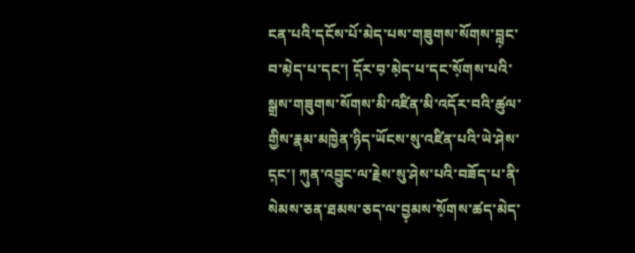ངན་པའི་དངོས་པོ་མེད་པས་གཟུགས་སོགས་བླ༷ང་བ་མེ༷ད་པ་དང་། དོ༷ར་བ༷་མེ༷ད་པ་དང་སོ༷གས་པའི་སྒྲས་གཟུགས་སོགས་མི་འཛིན་མི་འདོར་བའི་ཚུལ་གྱིས་རྣམ་མཁྱེན་ཉིད་ཡོངས་སུ་འཛིན་པའི་ཡེ་ཤེས་ད༷ང་། ཀུན་འབྱུང་ལ་རྗེས་སུ་ཤེས་པའི་བཟོད་པ་ནི་སེམས་ཅན་ཐམས་ཅད་ལ་བྱ༷མས་སོ༷གས་ཚད་མེད་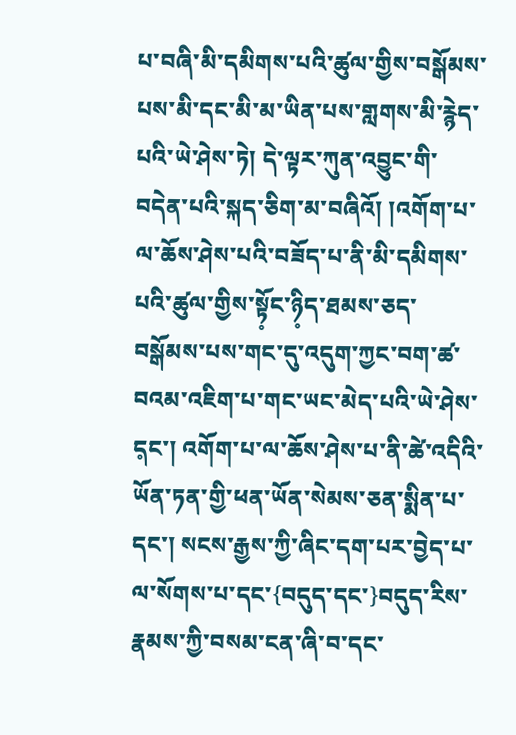པ་བཞི་མི་དམིགས་པའི་ཚུལ་གྱིས་བསྒོམས་པས་མི་དང་མི་མ་ཡིན་པས་གླགས་མི་རྙེད་པའི་ཡེ་ཤེས་ཏེ། དེ་ལྟར་ཀུན་འབྱུང་གི་བདེན་པའི་སྐད་ཅིག་མ་བཞིའོ། །འགོག་པ་ལ་ཆོས་ཤེས་པའི་བཟོད་པ་ནི་མི་དམིགས་པའི་ཚུལ་གྱིས་སྟོ༷ང་ཉི༷ད་ཐམས་ཅད་བསྒོམས་པས་གང་དུ་འདུག་ཀྱང་བག་ཚ་བའམ་འཇིག་པ་གང་ཡང་མེད་པའི་ཡེ་ཤེས་ད༷ང་། འགོག་པ་ལ་ཆོས་ཤེས་པ་ནི་ཚེ་འདིའི་ཡོན་ཏན་གྱི་ཕན་ཡོན་སེམས་ཅན་སྨིན་པ་དང་། སངས་རྒྱས་ཀྱི་ཞིང་དག་པར་བྱེད་པ་ལ་སོགས་པ་དང་{བདུད་དང་}བདུད་རིས་རྣམས་ཀྱི་བསམ་ངན་ཞི་བ་དང་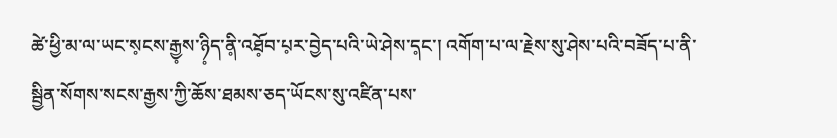ཚེ་ཕྱི་མ་ལ་ཡང་ས༷ངས་རྒྱ༷ས་ཉི༷ད་ནི༷་འཐོ༷བ་པ༷ར་བྱེད་པའི་ཡེ་ཤེས་ད༷ང་། འགོག་པ་ལ་རྗེས་སུ་ཤེས་པའི་བཟོད་པ་ནི་སྦྱིན་སོགས་སངས་རྒྱས་ཀྱི་ཆོས་ཐམས་ཅད་ཡོངས་སུ་འཛིན་པས་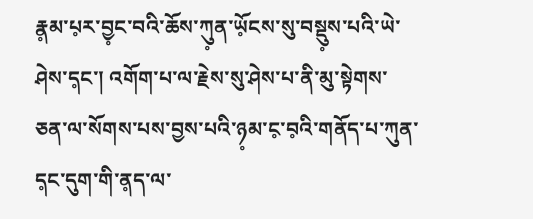རྣ༷མ་པ༷ར་བྱ༷ང་བའི་ཆོས་ཀུ༷ན་ཡོ༷ངས་སུ་བསྡུ༷ས་པའི་ཡེ་ཤེས་ད༷ང་། འགོག་པ་ལ་རྗེས་སུ་ཤེས་པ་ནི་མུ་སྟེགས་ཅན་ལ་སོགས་པས་བྱས་པའི་ཉ༷མ་ང༷་བ༷འི་གནོད་པ་ཀུན་ད༷ང་དུག་གི་ན༷ད་ལ་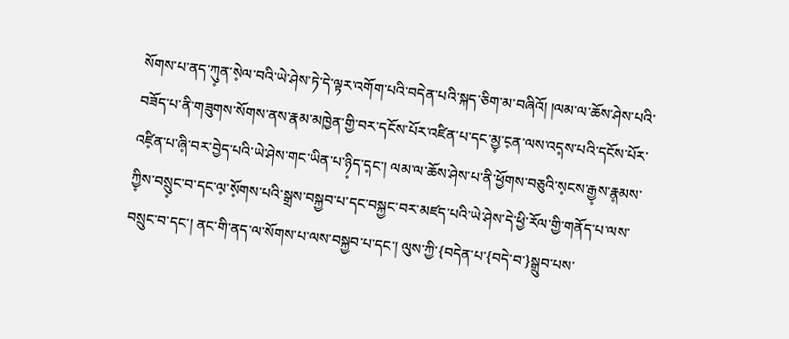སོགས་པ་ནད་ཀུ༷ན་སེ༷ལ་བའི་ཡེ་ཤེས་ཏེ་དེ་ལྟར་འགོག་པའི་བདེན་པའི་སྐད་ཅིག་མ་བཞིའོ། །ལམ་ལ་ཆོས་ཤེས་པའི་བཟོད་པ་ནི་གཟུགས་སོགས་ནས་རྣམ་མཁྱེན་གྱི་བར་དངོས་པོར་འཛིན་པ་དང་མྱ༷་ང༷ན་ལས་འད༷ས་པའི་དངོས་པོར་འཛི༷ན་པ་ཞི༷་བར་བྱེད་པའི་ཡེ་ཤེས་གང་ཡིན་པ་ཉི༷ད་ད༷ང་། ལམ་ལ་ཆོས་ཤེས་པ་ནི་ཕྱོགས་བཅུའི་ས༷ངས་རྒྱ༷ས་རྣ༷མས་ཀྱི༷ས་བསྲུ༷ང་བ་དང་ལ༷་སོ༷གས་པའི་སྒྲས་བསྐྱབ་པ་དང་བསྐྱང་བར་མཛད་པའི་ཡེ་ཤེས་དེ་ཕྱི་རོལ་གྱི་གནོད་པ་ལས་བསྲུང་བ་དང་། ནང་གི་ནད་ལ་སོགས་པ་ལས་བསྐྱབ་པ་དང་། ལུས་ཀྱི་{བདེན་པ་{བདེ་བ་}སྒྲུབ་པས་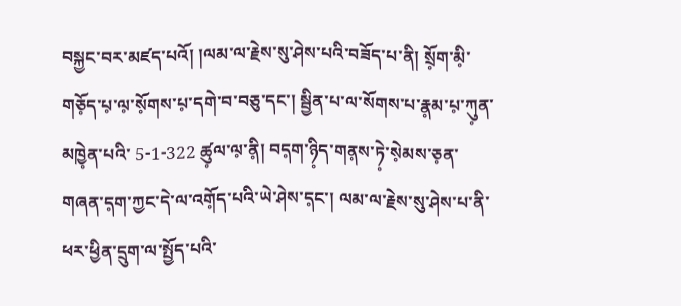བསྐྱང་བར་མཛད་པའོ། །ལམ་ལ་རྗེས་སུ་ཤེས་པའི་བཟོད་པ་ནི། སྲོ༷ག་མི༷་གཅོ༷ད་པ༷་ལ༷་སོ༷གས་པ༷་དགེ་བ་བཅུ་དང་། སྦྱིན་པ་ལ་སོགས་པ་རྣ༷མ་པ༷་ཀུ༷ན་མཁྱེ༷ན་པའི་ 5-1-322 ཚུ༷ལ་ལ༷་ནི༷། བད༷ག་ཉི༷ད་གན༷ས་ཏེ༷་སེ༷མས་ཅ༷ན་གཞན་ད༷ག་ཀྱང་དེ་ལ་འགོ༷ད་པའི་ཡེ་ཤེས་ད༷ང་། ལམ་ལ་རྗེས་སུ་ཤེས་པ་ནི་ཕར་ཕྱིན་དྲུག་ལ་སྤྱོད་པའི་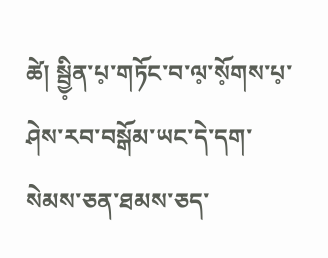ཚེ། སྦྱི༷ན་པ༷་གཏོང་བ་ལ༷་སོ༷གས་པ༷་ཤེས་རབ་བསྒོམ་ཡང་དེ་དག་སེམས་ཅན་ཐམས་ཅད་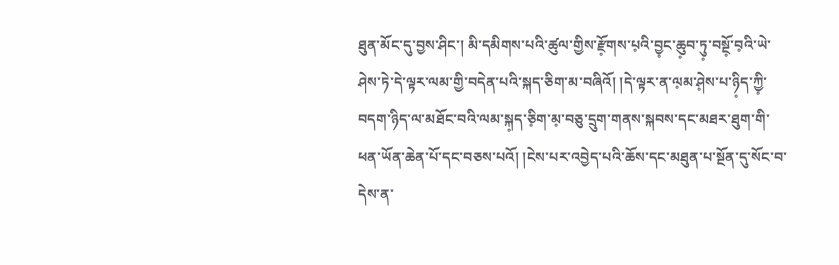ཐུན་མོང་དུ་བྱས་ཤིང་། མི་དམིགས་པའི་ཚུལ་གྱིས་རྫོ༷གས་པ༷འི་བྱ༷ང་ཆུ༷བ་ཏུ༷་བསྔོ༷་བ༷འི་ཡེ་ཤེས་ཏེ་དེ་ལྟར་ལམ་གྱི་བདེན་པའི་སྐད་ཅིག་མ་བཞིའོ། །དེ་ལྟར་ན་ལ༷མ་ཤེ༷ས་པ་ཉི༷ད་ཀྱི༷་བདག་ཉིད་ལ་མཐོང་བའི་ལམ་སྐ༷ད་ཅི༷ག་མ༷་བཅུ་དྲུག་གནས་སྐབས་དང་མཐར་ཐུག་གི་ཕན་ཡོན་ཆེན་པོ་དང་བཅས་པའོ། །ངེས་པར་འབྱེད་པའི་ཆོས་དང་མཐུན་པ་སྔོན་དུ་སོང་བ་དེས་ན་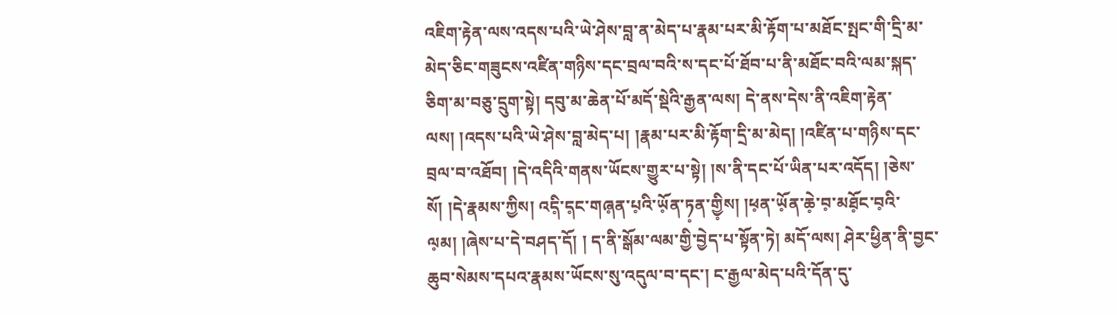འཇིག་རྟེན་ལས་འདས་པའི་ཡེ་ཤེས་བླ་ན་མེད་པ་རྣམ་པར་མི་རྟོག་པ་མཐོང་སྤང་གི་དྲི་མ་མེད་ཅིང་གཟུངས་འཛིན་གཉིས་དང་བྲལ་བའི་ས་དང་པོ་ཐོབ་པ་ནི་མཐོང་བའི་ལམ་སྐད་ཅིག་མ་བཅུ་དྲུག་སྟེ། དབུ་མ་ཆེན་པོ་མདོ་སྡེའི་རྒྱན་ལས། དེ་ནས་དེས་ནི་འཇིག་རྟེན་ལས། །འདས་པའི་ཡེ་ཤེས་བླ་མེད་པ། །རྣམ་པར་མི་རྟོག་དྲི་མ་མེད། །འཛིན་པ་གཉིས་དང་བྲལ་བ་འཐོབ། །དེ་འདིའི་གནས་ཡོངས་གྱུར་པ་སྟེ། །ས་ནི་དང་པོ་ཡིན་པར་འདོད། །ཅེས་སོ། །དེ་རྣམས་ཀྱིས། འདི༷་ད༷ང་གཞ༷ན་པ༷འི་ཡོ༷ན་ཏ༷ན་གྱི༷ས། །ཕ༷ན་ཡོ༷ན་ཆེ༷་བ༷་མཐོ༷ང་བ༷འི་ལ༷མ། །ཞེས་པ་དེ་བཤད་དོ། ། ད་ནི་སྒོམ་ལམ་གྱི་བྱེད་པ་སྟོན་ཏེ། མདོ་ལས། ཤེར་ཕྱིན་ནི་བྱང་ཆུབ་སེམས་དཔའ་རྣམས་ཡོངས་སུ་འདུལ་བ་དང་། ང་རྒྱལ་མེད་པའི་དོན་དུ་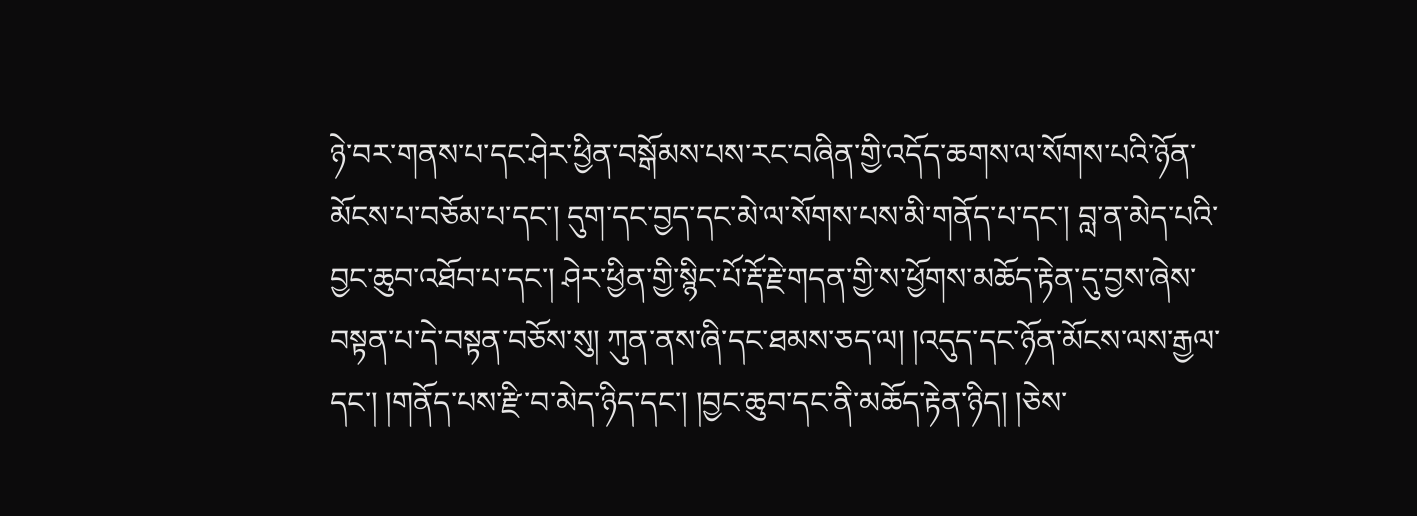ཉེ་བར་གནས་པ་དང་ཤེར་ཕྱིན་བསྒོམས་པས་རང་བཞིན་གྱི་འདོད་ཆགས་ལ་སོགས་པའི་ཉོན་མོངས་པ་བཅོམ་པ་དང་། དུག་དང་བྱད་དང་མེ་ལ་སོགས་པས་མི་གནོད་པ་དང་། བླ་ན་མེད་པའི་བྱང་ཆུབ་འཐོབ་པ་དང་། ཤེར་ཕྱིན་གྱི་སྙིང་པོ་རྡོ་རྗེ་གདན་གྱི་ས་ཕྱོགས་མཆོད་རྟེན་དུ་བྱས་ཞེས་བསྟན་པ་དེ་བསྟན་བཅོས་སུ། ཀུན་ནས་ཞི་དང་ཐམས་ཅད་ལ། །འདུད་དང་ཉོན་མོངས་ལས་རྒྱལ་དང་། །གནོད་པས་རྫི་བ་མེད་ཉིད་དང་། །བྱང་ཆུབ་དང་ནི་མཆོད་རྟེན་ཉིད། །ཅེས་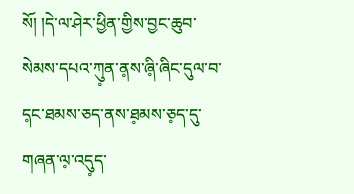སོ། །དེ་ལ་ཤེར་ཕྱིན་གྱིས་བྱང་ཆུབ་སེམས་དཔའ་ཀུ༷ན་ན༷ས་ཞི༷་ཞིང་དུལ་བ་ད༷ང་ཐམས་ཅད་ནས་ཐ༷མས་ཅ༷ད་དུ་གཞན་ལ༷་འདུ༷ད་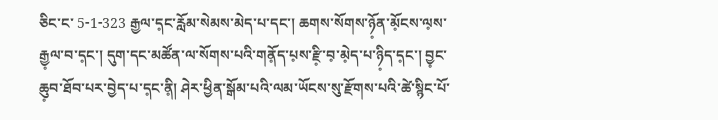ཅིང་ང་ 5-1-323 རྒྱལ་ད༷ང་རློམ་སེམས་མེད་པ་དང་། ཆགས་སོགས་ཉོ༷ན་མོ༷ངས་ལ༷ས་རྒྱ༷ལ་བ་ད༷ང་། དུག་དང་མཚོན་ལ་སོགས་པའི་གནོ༷ད་པ༷ས་རྫི༷་བ༷་མེ༷ད་པ་ཉི༷ད་ད༷ང་། བྱ༷ང་ཆུ༷བ་ཐོབ་པར་བྱེད་པ་ད༷ང་ནི༷། ཤེར་ཕྱིན་སྒོམ་པའི་ལམ་ཡོངས་སུ་རྫོགས་པའི་ཚེ་སྙིང་པོ་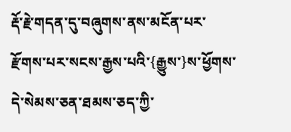རྡོ་རྗེ་གདན་དུ་བཞུགས་ནས་མངོན་པར་རྫོགས་པར་སངས་རྒྱས་པའི་{རྒྱུས་}ས་ཕྱོགས་དེ་སེམས་ཅན་ཐམས་ཅད་ཀྱི་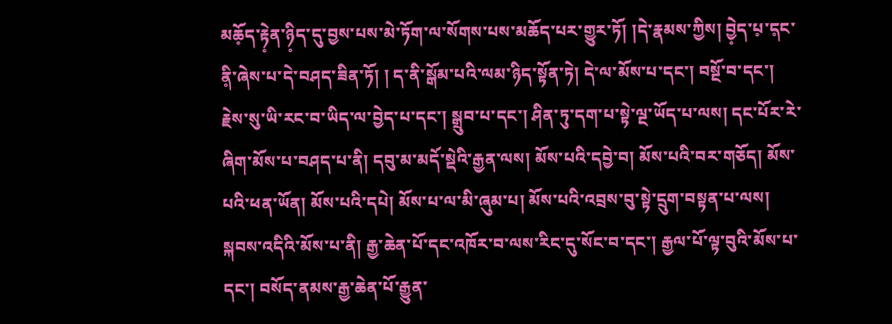མཆོ༷ད་རྟེ༷ན་ཉི༷ད་དུ་བྱས་པས་མེ་ཏོག་ལ་སོགས་པས་མཆོད་པར་གྱུར་ཏོ། །དེ་རྣམས་ཀྱིས། བྱེ༷ད་པ༷་ད༷ང་ནི༷་ཞེས་པ་དེ་བཤད་ཟིན་ཏོ། ། ད་ནི་སྒོམ་པའི་ལམ་ཉིད་སྟོན་ཏེ། དེ་ལ་མོས་པ་དང་། བསྔོ་བ་དང་། རྗེས་སུ་ཡི་རང་བ་ཡིད་ལ་བྱེད་པ་དང་། སྒྲུབ་པ་དང་། ཤིན་ཏུ་དག་པ་སྟེ་ལྔ་ཡོད་པ་ལས། དང་པོར་རེ་ཞིག་མོས་པ་བཤད་པ་ནི། དབུ་མ་མདོ་སྡེའི་རྒྱན་ལས། མོས་པའི་དབྱེ་བ། མོས་པའི་བར་གཅོད། མོས་པའི་ཕན་ཡོན། མོས་པའི་དཔེ། མོས་པ་ལ་མི་ཞུམ་པ། མོས་པའི་འབྲས་བུ་སྟེ་དྲུག་བསྟན་པ་ལས། སྐབས་འདིའི་མོས་པ་ནི། རྒྱ་ཆེན་པོ་དང་འཁོར་བ་ལས་རིང་དུ་སོང་བ་དང་། རྒྱལ་པོ་ལྟ་བུའི་མོས་པ་དང་། བསོད་ནམས་རྒྱ་ཆེན་པོ་རྒྱུན་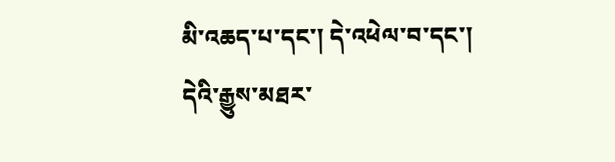མི་འཆད་པ་དང་། དེ་འཕེལ་བ་དང་། དེའི་རྒྱུས་མཐར་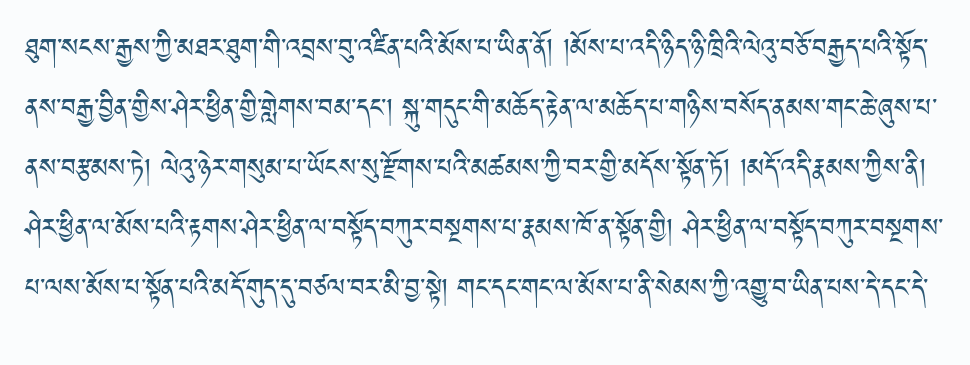ཐུག་སངས་རྒྱས་ཀྱི་མཐར་ཐུག་གི་འབྲས་བུ་འཛིན་པའི་མོས་པ་ཡིན་ནོ། །མོས་པ་འདི་ཉིད་ཉི་ཁྲིའི་ལེའུ་བཅོ་བརྒྱད་པའི་སྟོད་ནས་བརྒྱ་བྱིན་གྱིས་ཤེར་ཕྱིན་གྱི་གླེགས་བམ་དང་། སྐུ་གདུང་གི་མཆོད་རྟེན་ལ་མཆོད་པ་གཉིས་བསོད་ནམས་གང་ཆེ་ཞུས་པ་ནས་བརྩམས་ཏེ། ལེའུ་ཉེར་གསུམ་པ་ཡོངས་སུ་རྫོགས་པའི་མཚམས་ཀྱི་བར་གྱི་མདོས་སྟོན་ཏོ། །མདོ་འདི་རྣམས་ཀྱིས་ནི། ཤེར་ཕྱིན་ལ་མོས་པའི་རྟགས་ཤེར་ཕྱིན་ལ་བསྟོད་བཀུར་བསྔགས་པ་རྣམས་ཁོ་ན་སྟོན་གྱི། ཤེར་ཕྱིན་ལ་བསྟོད་བཀུར་བསྔགས་པ་ལས་མོས་པ་སྟོན་པའི་མདོ་གུད་དུ་བཙལ་བར་མི་བྱ་སྟེ། གང་དང་གང་ལ་མོས་པ་ནི་སེམས་ཀྱི་འགྱུ་བ་ཡིན་པས་དེ་དང་དེ་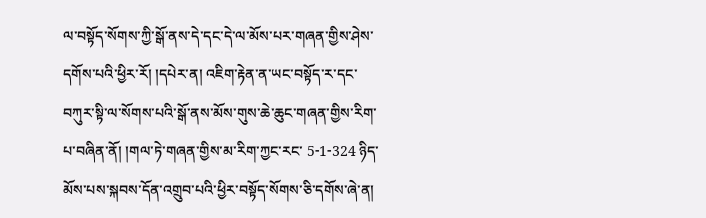ལ་བསྟོད་སོགས་ཀྱི་སྒོ་ནས་དེ་དང་དེ་ལ་མོས་པར་གཞན་གྱིས་ཤེས་དགོས་པའི་ཕྱིར་རོ། །དཔེར་ན། འཇིག་རྟེན་ན་ཡང་བསྟོད་ར་དང་བཀུར་སྟི་ལ་སོགས་པའི་སྒོ་ནས་མོས་གུས་ཆེ་ཆུང་གཞན་གྱིས་རིག་པ་བཞིན་ནོ། །གལ་ཏེ་གཞན་གྱིས་མ་རིག་ཀྱང་རང་ 5-1-324 ཉིད་མོས་པས་སྐབས་དོན་འགྲུབ་པའི་ཕྱིར་བསྟོད་སོགས་ཅི་དགོས་ཞེ་ན།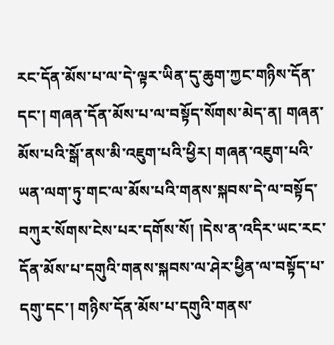རང་དོན་མོས་པ་ལ་དེ་ལྟར་ཡིན་དུ་ཆུག་ཀྱང་གཉིས་དོན་དང་། གཞན་དོན་མོས་པ་ལ་བསྟོད་སོགས་མེད་ན། གཞན་མོས་པའི་སྒོ་ནས་མི་འཇུག་པའི་ཕྱིར། གཞན་འཇུག་པའི་ཡན་ལག་ཏུ་གང་ལ་མོས་པའི་གནས་སྐབས་དེ་ལ་བསྟོད་བཀུར་སོགས་ངེས་པར་དགོས་སོ། །དེས་ན་འདིར་ཡང་རང་དོན་མོས་པ་དགུའི་གནས་སྐབས་ལ་ཤེར་ཕྱིན་ལ་བསྟོད་པ་དགུ་དང་། གཉིས་དོན་མོས་པ་དགུའི་གནས་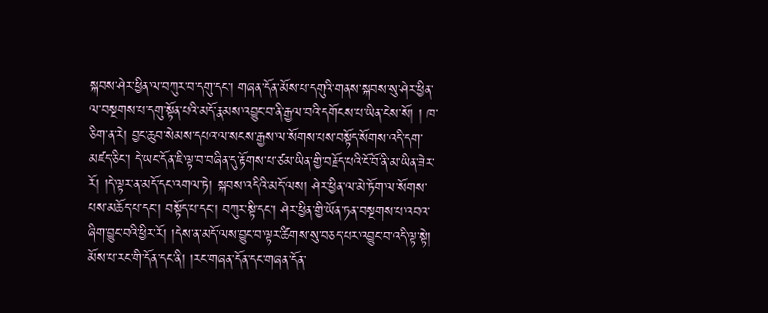སྐབས་ཤེར་ཕྱིན་ལ་བཀུར་བ་དགུ་དང་། གཞན་དོན་མོས་པ་དགུའི་གནས་སྐབས་སུ་ཤེར་ཕྱིན་ལ་བསྔགས་པ་དགུ་སྟོན་པའི་མདོ་རྣམས་འབྱུང་བ་ནི་རྒྱལ་བའི་དགོངས་པ་ཡིན་ངེས་སོ། ། ཁ་ཅིག་ན་རེ། བྱང་ཆུབ་སེམས་དཔའ་ལ་སངས་རྒྱས་ལ་སོགས་པས་བསྟོད་སོགས་འདི་དག་མཛད་ཅིང་། དེ་ཡང་དོན་ཇི་ལྟ་བ་བཞིན་དུ་རྟོགས་པ་ཙམ་ཡིན་གྱི་བརྗོད་པའི་ངོ་བོ་ནི་མ་ཡིན་ཟེར་རོ། །དེ་ལྟར་ན་མདོ་དང་འགལ་ཏེ། སྐབས་འདིའི་མདོ་ལས། ཤེར་ཕྱིན་ལ་མེ་ཏོག་ལ་སོགས་པས་མཆོད་པ་དང་། བསྟོད་པ་དང་། བཀུར་སྟི་དང་། ཤེར་ཕྱིན་གྱི་ཡོན་ཏན་བསྔགས་པ་འབའ་ཞིག་བྱུང་བའི་ཕྱིར་རོ། །དེས་ན་མདོ་ལས་བྱུང་བ་ལྟར་ཚིགས་སུ་བཅད་པར་འབྱུང་བ་འདི་ལྟ་སྟེ། མོས་པ་རང་གི་དོན་དང་ནི། །རང་གཞན་དོན་དང་གཞན་དོན་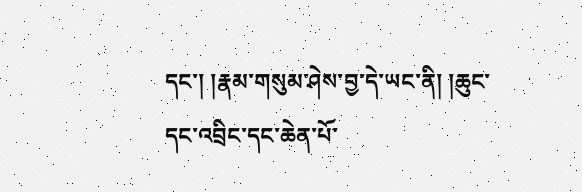དང་། །རྣམ་གསུམ་ཤེས་བྱ་དེ་ཡང་ནི། །ཆུང་དང་འབྲིང་དང་ཆེན་པོ་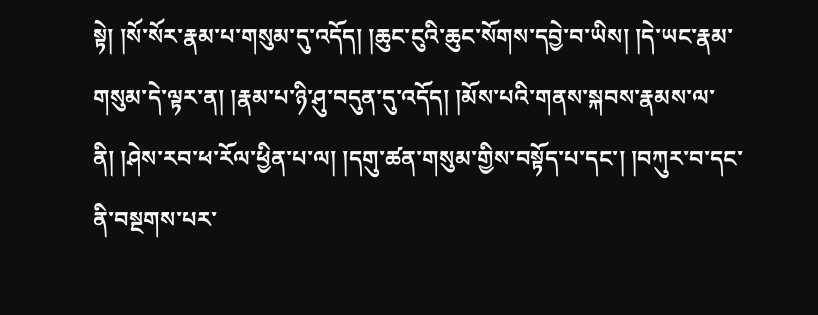སྟེ། །སོ་སོར་རྣམ་པ་གསུམ་དུ་འདོད། །ཆུང་ངུའི་ཆུང་སོགས་དབྱེ་བ་ཡིས། །དེ་ཡང་རྣམ་གསུམ་དེ་ལྟར་ན། །རྣམ་པ་ཉི་ཤུ་བདུན་དུ་འདོད། །མོས་པའི་གནས་སྐབས་རྣམས་ལ་ནི། །ཤེས་རབ་ཕ་རོལ་ཕྱིན་པ་ལ། །དགུ་ཚན་གསུམ་གྱིས་བསྟོད་པ་དང་། །བཀུར་བ་དང་ནི་བསྔགས་པར་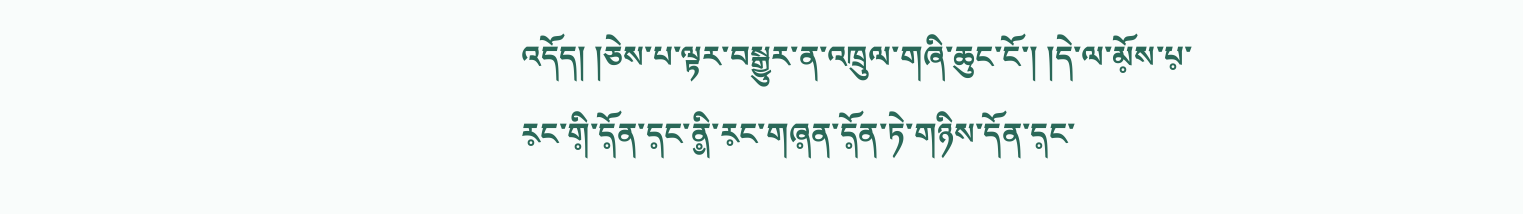འདོད། །ཅེས་པ་ལྟར་བསྒྱུར་ན་འཁྲུལ་གཞི་ཆུང་ངོ་། །དེ་ལ་མོ༷ས་པ༷་ར༷ང་གི༷་དོ༷ན་ད༷ང་ནི༵་ར༷ང་གཞ༷ན་དོ༷ན་ཏེ་གཉིས་དོན་ད༷ང་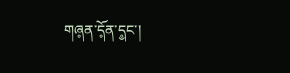གཞ༷ན་དོ༷ན་ད༵ང་།